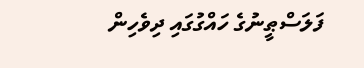ފަލަސްޠީނުގެ ހައްގުގައި ދިވެހިން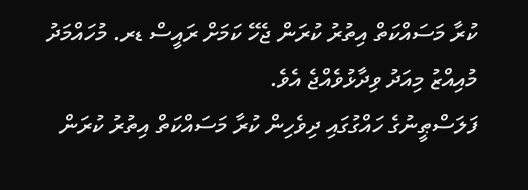ކުރާ މަސައްކަތް އިތުރު ކުރަން ޖެހޭ ކަމަށް ރައީސް ޑރ. މުހައްމަދު މުއިއްޒު މިއަދު ވިދާޅުވެއްޖެ އެވެ.
ފަލަސްޠީނުގެ ހައްގުގައި ދިވެހިން ކުރާ މަސައްކަތް އިތުރު ކުރަން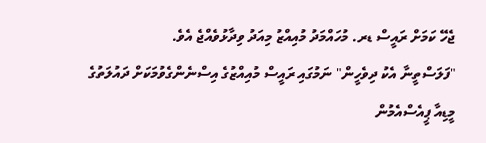ޖެހޭ ކަމަށް ރައީސް ޑރ. މުހައްމަދު މުއިއްޒު މިއަދު ވިދާޅުވެއްޖެ އެވެ.
"ފަލަސްތީނާ އެކު ދިވެހީން" ނަމުގައި ރައީސް މުއިއްޒުގެ އިސްނެންގެވުމަކަށް ދައުލަތުގެ މީޑިއާ ޕީއެސްއެމުން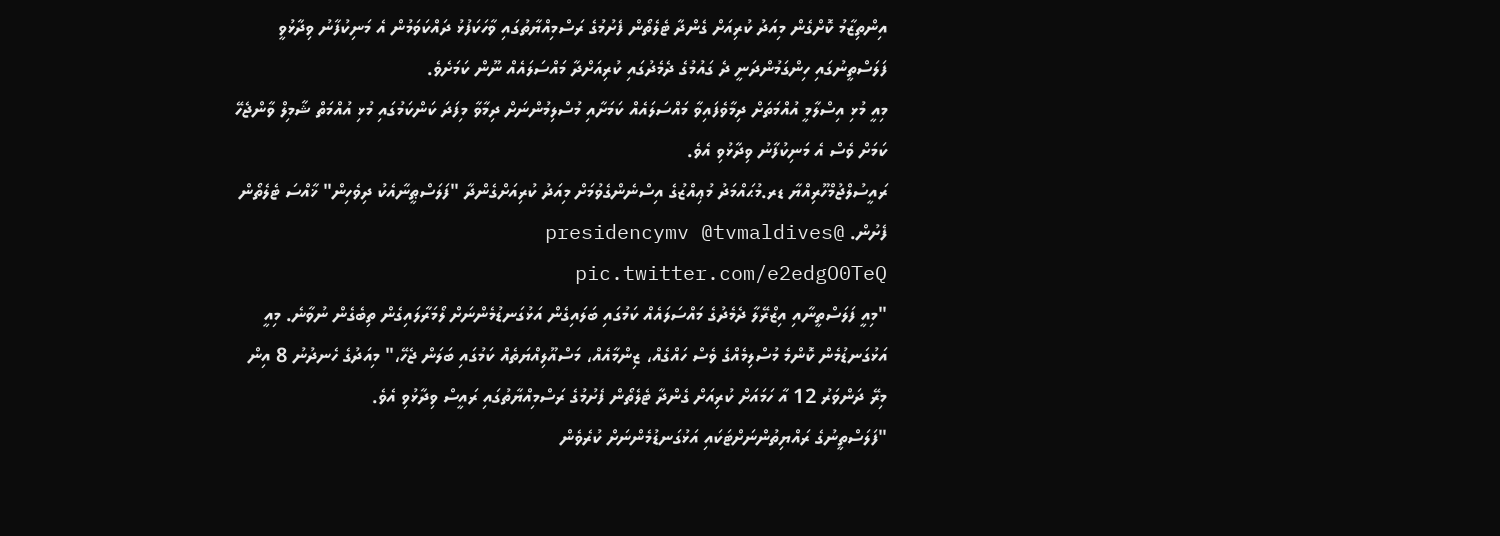އިންތިޒާމު ކޮށްގެން މިއަދު ކުރިއަށް ގެންދާ ޓެލެތޯން ފެށުމުގެ ރަސްމިއްޔާތުގައި ވާހަކަފުޅު ދައްކަވަމުން އެ މަނިކުފާނު ވިދާޅުވީ ފަލަސްތީނުގައި ހިންގަމުންދަނީ ދެ ގައުމުގެ ދެމެދުގައި ކުރިއަށްދާ މައްސަލައެއް ނޫން ކަމަށެވެ.
މިއީ މުޅި އިސްލާމީ އުއްމަތަށް ދިމާވެފައިވާ މައްސަލައެއް ކަމަށާއި މުސްލިމުންނަށް ދިމާވާ މިފަދަ ކަންކަމުގައި މުޅި އުއްމަތް ޝާމިލް ވާންޖެހޭ ކަމަށް ވެސް އެ މަނިކުފާނު ވިދާޅުވި އެވެ.
ރައީސުލްޖުމްހޫރިއްޔާ ޑރ.މުޙައްމަދު މުޢިއްޒުގެ އިސްނެންގެވުމަށް މިއަދު ކުރިއަށްގެންދާ "ފަލަސްޠީނާއެކު ދިވެހިން" ޚާއްސަ ޓެލެތޯން ފެށުން. @presidencymv @tvmaldives pic.twitter.com/e2edgO0TeQ
"މިއީ ފަލަސްތީނާއި އިޒްރޭލާ ދެމެދުގެ މައްސަލައެއް ކަމުގައި ބަލައިގެން އަޅުގަނޑުމެންނަށް ލޯމަރާލައިގެން ތިބެގެން ނުވާނެ. މިއީ އަޅުގަނޑުމެން ކޮންމެ މުސްލިމެއްގެ ވެސް ހައްގެއް، ޒިންމާއެއް، މަސްއޫލިއްޔަތެއް ކަމުގައި ބަލަން ޖެހޭ،" މިއަދުގެ ހެނދުނު 8 އިން މިރޭ ދަންވަރު 12 އާ ހަމައަށް ކުރިއަށް ގެންދާ ޓެލެތޯން ފެށުމުގެ ރަސްމިއްޔާތުގައި ރައީސް ވިދާޅުވި އެވެ.
"ފަލަސްތީނުގެ ރައްޔިތުންނަށްޓަކައި އަޅުގަނޑުމެންނަށް ކުރެވެން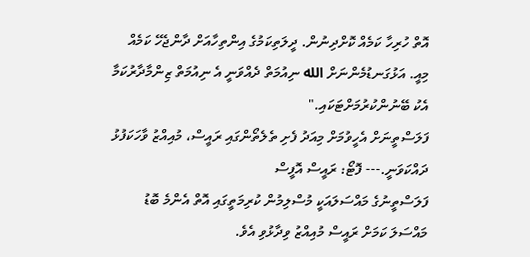އޮތް ހުރިހާ ކަމެއް ކޮށްދިނުން. ދީލަތިކަމުގެ އިންތިހާއަށް ދާންޖެހޭ ކަމެއް މިއީ. އަޅުގަނޑުމެންނަށް الله ނިއުމަތް ދެއްވަނީ އެ ނިއުމަތް ޒިންމާދާރުކަމާ އެކު ބޭނުންކުރުމަށްޓަކައި."
ފަލަސްތީނަށް އެހީވުމަށް މިއަދު ފެށި ތެލެތޯންގައި ރައީސް، މުއިއްޒު ވާހަކަފުޅު ދައްކަވަނީ.--- ފޮޓޯ: ރައީސް އޮފީސް
ފަލަސްތީނުގެ މައްސަލައަކީ މުސްލިމުން ކުރިމަތީގައި އޮތް އެންމެ ބޮޑު މައްސަލަ ކަމަށް ރައީސް މުއިއްޒު ވިދާޅުވި އެވެ.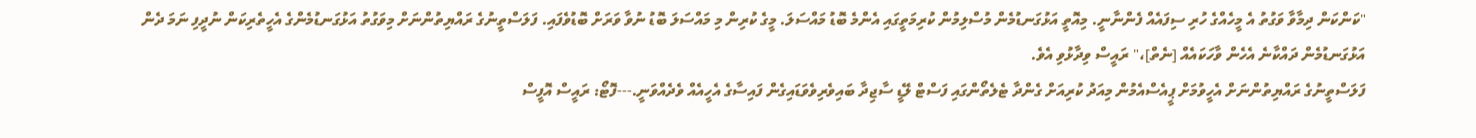"ކަންކަން ދިމާވާ ވަގުތު އެ މީހެއްގެ ހުރި ސިފައެއް ފެންނާނީ. މިއޮތީ އަޅުގަނޑުމެން މުސްލިމުން ކުރިމަތީގައި އެންމެ ބޮޑު މައްސަލަ. މީގެ ކުރިން މި މައްސަލަ ބޮޑު ނުވާ ވަރަށް ބޮޑުވެފައި. ފަލަސްތީނުގެ ރައްޔިތުންނަށް މިވަގުތު އަޅުގަނޑުމެންގެ އެހީތެރިކަން ނުދީފި ނަމަ ދެން އަޅުގަނޑުމެން ދައްކާނެ އެހެން ވާހަކައެއް [ނެތް]،" ރައީސް ވިދާޅުވި އެވެ.
ފަލަސްތީނުގެ ރައްޔިތުންނަށް އެހީވުމަށް ޕީއެސްއެމުން މިއަދު ކުރިއަށް ގެންދާ ޓެލެތޯންގައި ފަސްޓް ލޭޑީ ސާޖިދާ ބައިވެރިވެވަޑައިގެން ފައިސާގެ އެހީއެއް ވެދެއްވަނީ.---ފޮޓޯ: ރައީސް އޮފީސް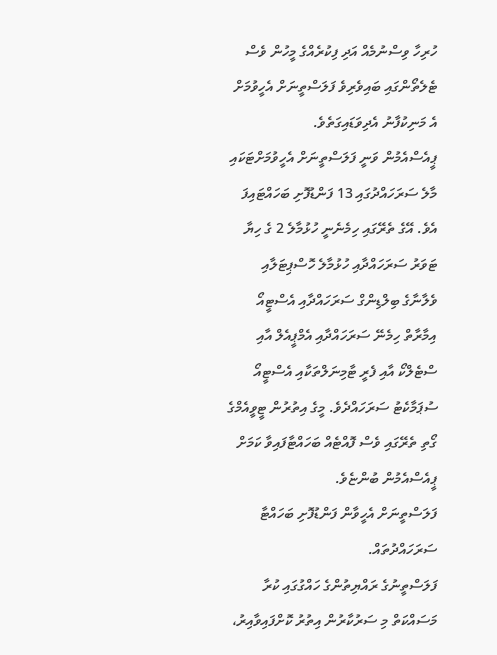ހުރިހާ ވިސްނުމެއް އަދި ފިކުރެއްގެ މީހުން ވެސް ޓެލެތޯންގައި ބައިވެރިވެ ފަލަސްތީނަށް އެހީވުމަށް އެ މަނިކުފާނު އެދިވަޑައިގަތެވެ.
ޕީއެސްއެމުން ވަނީ ފަލަސްތީނަށް އެހީވުމަށްޓަކައި މާލެ ސަރަހައްދުގައި 13 ފަންޑުފޮށި ބަހައްޓައިފަ އެވެ. އޭގެ ތެރޭގައި ހިމެނެނީ ހުޅުމާލެ 2 ގެ ހިޔާ ޓަވަރު ސަރަހައްދާއި ހުޅުމާލެ ހޮސްޕިޓަލާއި ވެލާނާގެ ބިލްޑިންގް ސަރަހައްދާއި އެސްޓީއޯ އިމާރާތް ހިމެނޭ ސަރަހައްދާއި އެމްޕީއެލް އާއި ސްޓެލްކޯ އާއި ފެރީ ޓާމިނަލްތަކާއި އެސްޓީއޯ ސުޕަމާކެޓު ސަރަހައްދެވެ. މީގެ އިތުރުން ޓީވީއެމްގެ ގޯތި ތެރޭގައި ވެސް ފޮއްޓެއް ބަހައްޓާފައިވާ ކަމަށް ޕީއެސްއެމުން ބުންޏެވެ.
ފަލަސްތީނަށް އެހީވާން ފަންޑުފޮށި ބަހައްޓާ ސަރަހައްދުތައް.
ފަލަސްތީނުގެ ރައްޔިތުންގެ ހައްގުގައި ކުރާ މަސައްކަތް މި ސަރުކާރުން އިތުރު ކޮށްފައިވާއިރު،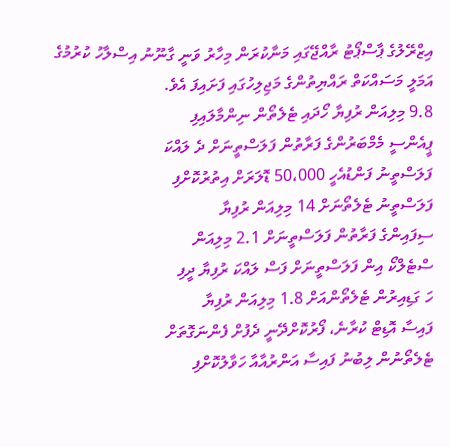އިޒްރޭލުގެ ޕާސްޕޯޓު ރާއްޖޭގައި މަނާކުރަން މިހާރު ވަނީ ގާނޫނު އިސްލާހު ކުރުމުގެ އަމަލީ މަސައްކަތް ރައްޔިތުންގެ މަޖިލިހުގައި ފަށައިފަ އެވެ.
9.8 މިލިއަން ރުފިޔާ ހޯދައި ޓެލެތޯން ނިންމާލައިފި
ޕީއެންސީ މެމްބަރުންގެ ފަރާތުން ފަލަސްތީނަށް ދެ ލައްކަ
ފަލަސްތީނު ފަންޑުއެހީ 50،000 ޑޮލަރަށް އިތުރުކޮށްފި
ފަލަސްތީނު ޓެލެތޯނަށް 14 މިލިއަން ރުފިޔާ
ސިފައިންގެ ފަރާތުން ފަލަސްތީނަށް 2.1 މިލިއަން
ސްޓެލްކޯ އިން ފަލަސްތީނަށް ފަސް ލައްކަ ރުފިޔާ ދީފި
ހަ ގަޑިއިރުން ޓެލެތޯންއަށް 1.8 މިލިއަން ރުފިޔާ
ފައިސާ އޮޑިޓް ކުރާނެ، ފޯރުކޮށްދޭނީ ދެފުށް ފެންނަގޮތަށް
ޓެލެތޯނުން ލިބުނު ފައިސާ އަންރުއާއާ ހަވާލުކޮށްފި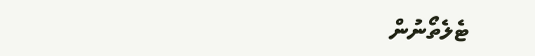ޓެލެތޯނުން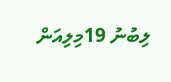ލިބުނު 19މިލިއަން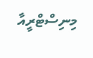މިނިސްޓްރީއާ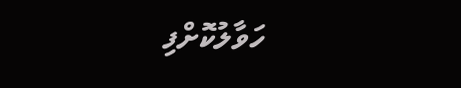ހަވާލުކޮށްފި